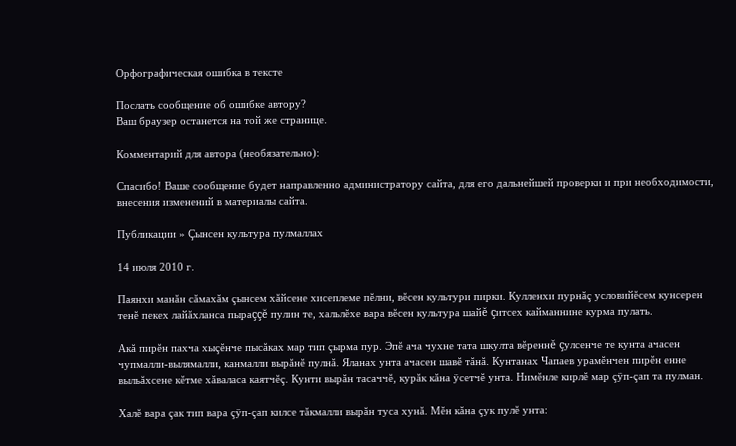Орфографическая ошибка в тексте

Послать сообщение об ошибке автору?
Ваш браузер останется на той же странице.

Комментарий для автора (необязательно):

Спасибо! Ваше сообщение будет направленно администратору сайта, для его дальнейшей проверки и при необходимости, внесения изменений в материалы сайта.

Публикации » Çынсен культура пулмаллах

14 июля 2010 г.

Паянхи манăн сăмахăм çынсем хăйсене хисеплеме пĕлни, вĕсен культури пирки. Кулленхи пурнăç условийĕсем кунсерен тенĕ пекех лайăхланса пыраççĕ пулин те, хальлĕхе вара вĕсен культура шайĕ çитсех кайманнине курма пулать.

Акă пирĕн пахча хыçĕнче пысăках мар тип çырма пур. Эпĕ ача чухне тата шкулта вĕреннĕ çулсенче те кунта ачасен чупмалли-вылямалли, канмалли вырăнĕ пулнă. Яланах унта ачасен шавĕ тăнă. Кунтанах Чапаев урамĕнчен пирĕн енне выльăхсене кĕтме хăваласа каятчĕç. Кунти вырăн тасаччĕ, курăк кăна ÿсетчĕ унта. Нимĕнле кирлĕ мар çÿп-çап та пулман.

Халĕ вара çак тип вара çÿп-çап килсе тăкмалли вырăн туса хунă. Мĕн кăна çук пулĕ унта: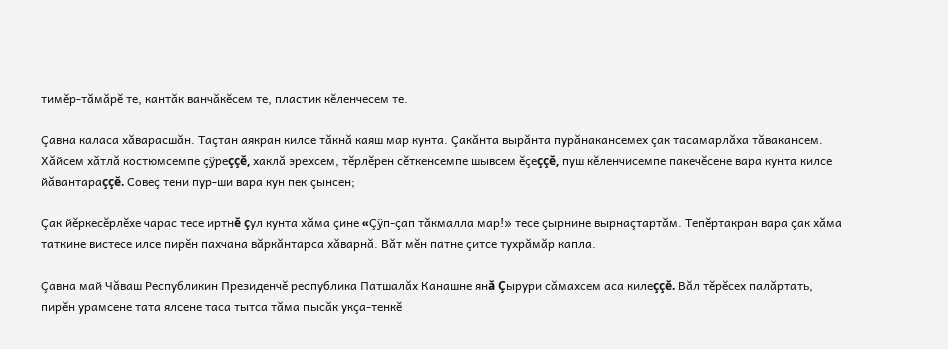тимĕр-тăмăрĕ те, кантăк ванчăкĕсем те, пластик кĕленчесем те.

Çавна каласа хăварасшăн. Таçтан аякран килсе тăкнă каяш мар кунта. Çакăнта вырăнта пурăнакансемех çак тасамарлăха тăвакансем. Хăйсем хăтлă костюмсемпе çÿреççĕ, хаклă эрехсем, тĕрлĕрен сĕткенсемпе шывсем ĕçеççĕ, пуш кĕленчисемпе пакечĕсене вара кунта килсе йăвантараççĕ. Совеç тени пур-ши вара кун пек çынсен;

Çак йĕркесĕрлĕхе чарас тесе иртнĕ çул кунта хăма çине «Çÿп-çап тăкмалла мар!» тесе çырнине вырнаçтартăм. Тепĕртакран вара çак хăма таткине вистесе илсе пирĕн пахчана вăркăнтарса хăварнă. Вăт мĕн патне çитсе тухрăмăр капла.

Çавна май Чăваш Республикин Президенчĕ республика Патшалăх Канашне янă Çырури сăмахсем аса килеççĕ. Вăл тĕрĕсех палăртать, пирĕн урамсене тата ялсене таса тытса тăма пысăк укçа-тенкĕ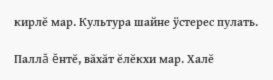кирлĕ мар. Культура шайне ÿстерес пулать.

Паллă ĕнтĕ, вăхăт ĕлĕкхи мар. Халĕ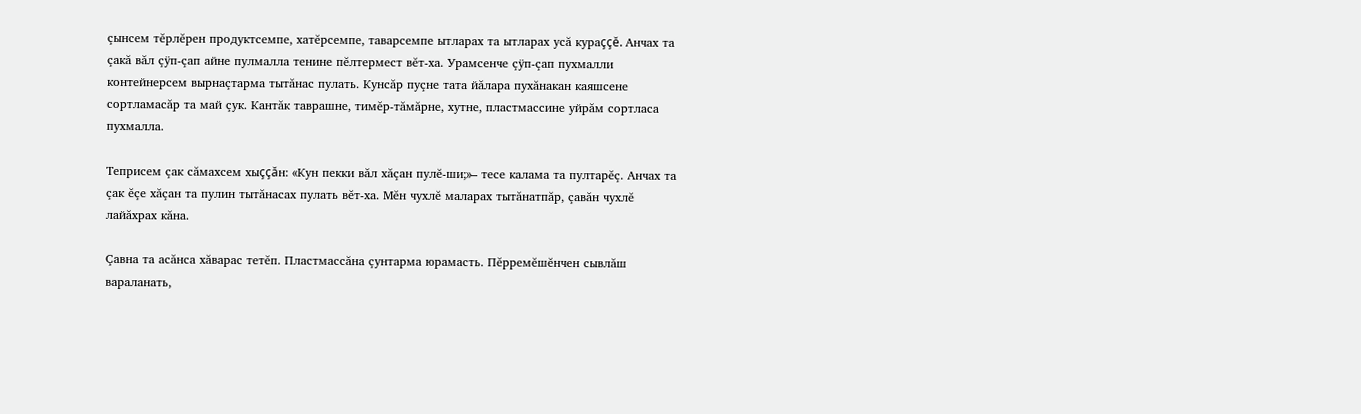çынсем тĕрлĕрен продуктсемпе, хатĕрсемпе, таварсемпе ытларах та ытларах усă кураççĕ. Анчах та çакă вăл çÿп-çап айне пулмалла тенине пĕлтермест вĕт-ха. Урамсенче çÿп-çап пухмалли контейнерсем вырнаçтарма тытăнас пулать. Кунсăр пуçне тата йăлара пухăнакан каяшсене сортламасăр та май çук. Кантăк таврашне, тимĕр-тăмăрне, хутне, пластмассине уйрăм сортласа пухмалла.

Теприсем çак сăмахсем хыççăн: «Кун пекки вăл хăçан пулĕ-ши;»– тесе калама та пултарĕç. Анчах та çак ĕçе хăçан та пулин тытăнасах пулать вĕт-ха. Мĕн чухлĕ маларах тытăнатпăр, çавăн чухлĕ лайăхрах кăна.

Çавна та асăнса хăварас тетĕп. Пластмассăна çунтарма юрамасть. Пĕрремĕшĕнчен сывлăш вараланать,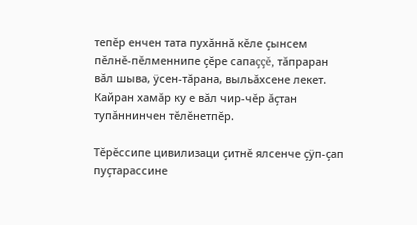тепĕр енчен тата пухăннă кĕле çынсем пĕлнĕ-пĕлменнипе çĕре сапаççĕ, тăпраран вăл шыва, ÿсен-тăрана, выльăхсене лекет. Кайран хамăр ку е вăл чир-чĕр ăçтан тупăннинчен тĕлĕнетпĕр.

Тĕрĕссипе цивилизаци çитнĕ ялсенче çÿп-çап пуçтарассине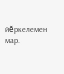йĕркелемен мар.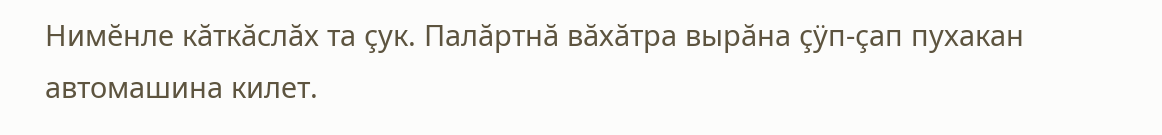Нимĕнле кăткăслăх та çук. Палăртнă вăхăтра вырăна çÿп-çап пухакан автомашина килет.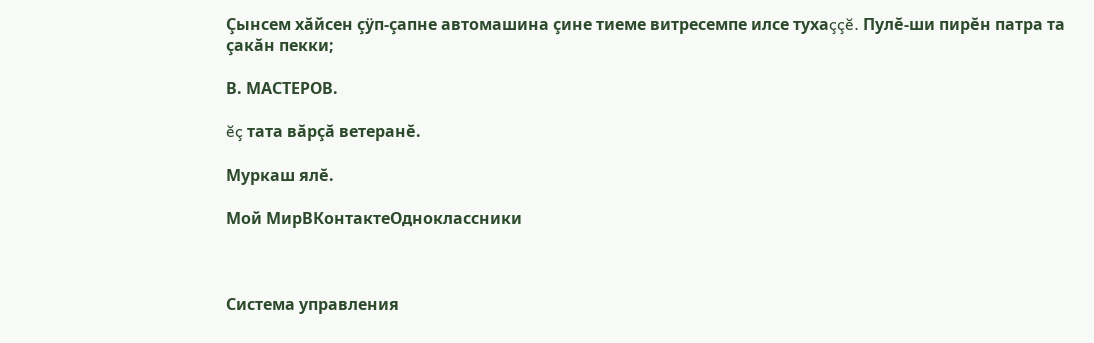Çынсем хăйсен çÿп-çапне автомашина çине тиеме витресемпе илсе тухаççĕ. Пулĕ-ши пирĕн патра та çакăн пекки;

В. МАСТЕРОВ.

ĕç тата вăрçă ветеранĕ.

Муркаш ялĕ.

Мой МирВКонтактеОдноклассники



Система управления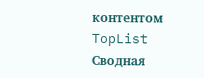контентом
TopList Сводная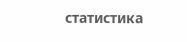статистика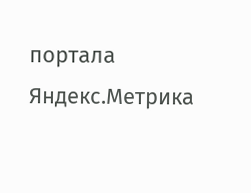портала Яндекс.Метрика